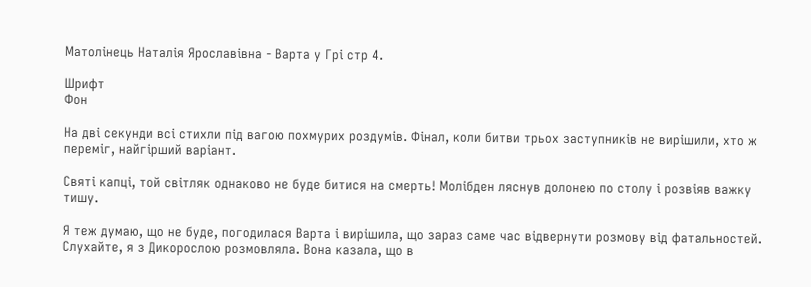Матолінець Наталія Ярославівна - Варта у Грі стр 4.

Шрифт
Фон

На дві секунди всі стихли під вагою похмурих роздумів. Фінал, коли битви трьох заступників не вирішили, хто ж переміг, найгірший варіант.

Святі капці, той світляк однаково не буде битися на смерть! Молібден ляснув долонею по столу і розвіяв важку тишу.

Я теж думаю, що не буде, погодилася Варта і вирішила, що зараз саме час відвернути розмову від фатальностей. Слухайте, я з Дикорослою розмовляла. Вона казала, що в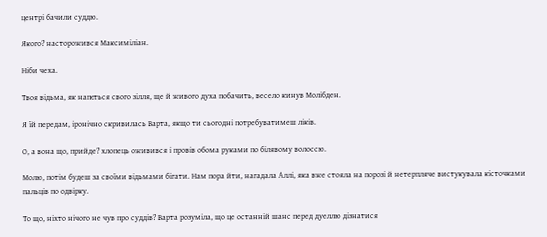центрі бачили суддю.

Якого? насторожився Максиміліан.

Ніби чеха.

Твоя відьма, як напється свого зілля, ще й живого духа побачить, весело кинув Молібден.

Я їй передам, іронічно скривилась Варта, якщо ти сьогодні потребуватимеш ліків.

О, а вона що, прийде? хлопець оживився і провів обома руками по білявому волоссю.

Молю, потім будеш за своїми відьмами бігати. Нам пора йти, нагадала Аллі, яка вже стояла на порозі й нетерпляче вистукувала кісточками пальців по одвірку.

То що, ніхто нічого не чув про суддів? Варта розуміла, що це останній шанс перед дуеллю дізнатися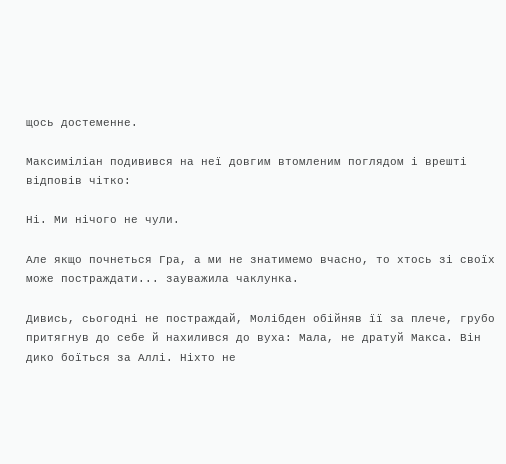щось достеменне.

Максиміліан подивився на неї довгим втомленим поглядом і врешті відповів чітко:

Ні. Ми нічого не чули.

Але якщо почнеться Гра, а ми не знатимемо вчасно, то хтось зі своїх може постраждати... зауважила чаклунка.

Дивись, сьогодні не постраждай, Молібден обійняв її за плече, грубо притягнув до себе й нахилився до вуха: Мала, не дратуй Макса. Він дико боїться за Аллі. Ніхто не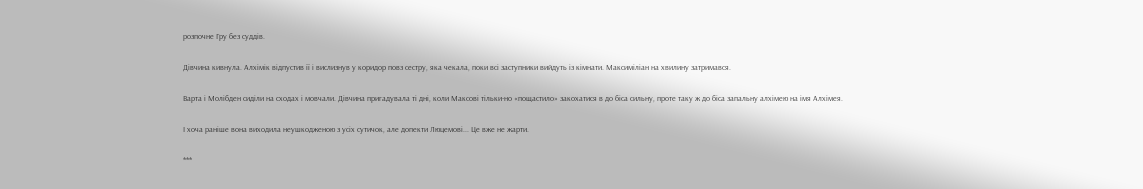розпочне Гру без суддів.

Дівчина кивнула. Алхімік відпустив її і вислизнув у коридор повз сестру, яка чекала, поки всі заступники вийдуть із кімнати. Максиміліан на хвилину затримався.

Варта і Молібден сиділи на сходах і мовчали. Дівчина пригадувала ті дні, коли Максові тільки-но «пощастило» закохатися в до біса сильну, проте таку ж до біса запальну алхімею на імя Алхімея.

І хоча раніше вона виходила неушкодженою з усіх сутичок, але допекти Люцемові... Це вже не жарти.

***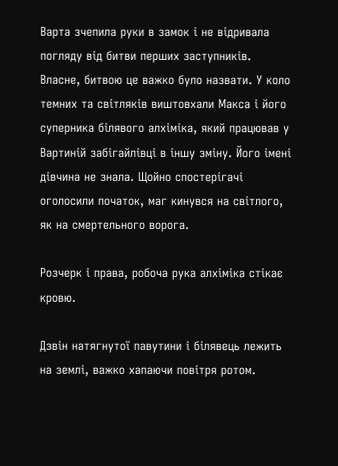Варта зчепила руки в замок і не відривала погляду від битви перших заступників. Власне, битвою це важко було назвати. У коло темних та світляків виштовхали Макса і його суперника білявого алхіміка, який працював у Вартиній забігайлівці в іншу зміну. Його імені дівчина не знала. Щойно спостерігачі оголосили початок, маг кинувся на світлого, як на смертельного ворога.

Розчерк і права, робоча рука алхіміка стікає кровю.

Дзвін натягнутої павутини і білявець лежить на землі, важко хапаючи повітря ротом.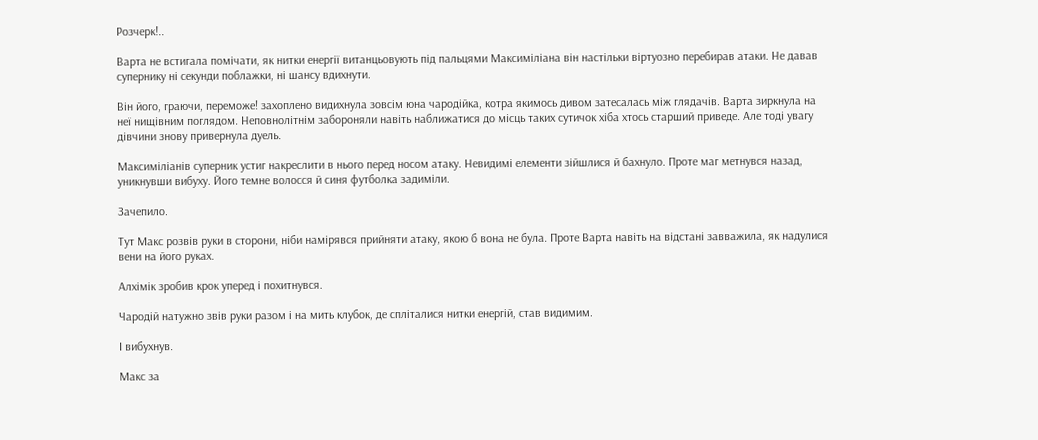Розчерк!..

Варта не встигала помічати, як нитки енергії витанцьовують під пальцями Максиміліана він настільки віртуозно перебирав атаки. Не давав супернику ні секунди поблажки, ні шансу вдихнути.

Він його, граючи, переможе! захоплено видихнула зовсім юна чародійка, котра якимось дивом затесалась між глядачів. Варта зиркнула на неї нищівним поглядом. Неповнолітнім забороняли навіть наближатися до місць таких сутичок хіба хтось старший приведе. Але тоді увагу дівчини знову привернула дуель.

Максиміліанів суперник устиг накреслити в нього перед носом атаку. Невидимі елементи зійшлися й бахнуло. Проте маг метнувся назад, уникнувши вибуху. Його темне волосся й синя футболка задиміли.

Зачепило.

Тут Макс розвів руки в сторони, ніби намірявся прийняти атаку, якою б вона не була. Проте Варта навіть на відстані завважила, як надулися вени на його руках.

Алхімік зробив крок уперед і похитнувся.

Чародій натужно звів руки разом і на мить клубок, де спліталися нитки енергій, став видимим.

І вибухнув.

Макс за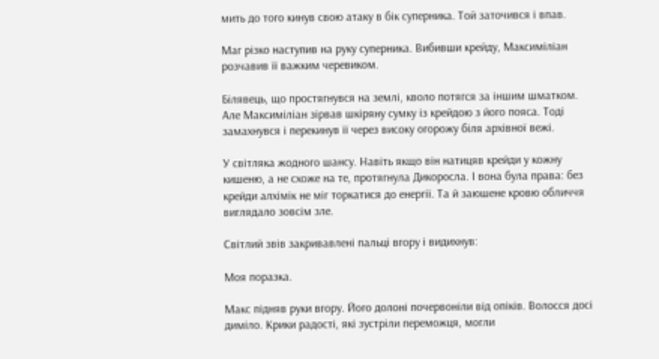мить до того кинув свою атаку в бік суперника. Той заточився і впав.

Маг різко наступив на руку суперника. Вибивши крейду, Максиміліан розчавив її важким черевиком.

Білявець, що простягнувся на землі, кволо потягся за іншим шматком. Але Максиміліан зірвав шкіряну сумку із крейдою з його пояса. Тоді замахнувся і перекинув її через високу огорожу біля архівної вежі.

У світляка жодного шансу. Навіть якщо він натицяв крейди у кожну кишеню, а не схоже на те, протягнула Дикоросла. І вона була права: без крейди алхімік не міг торкатися до енергії. Та й заюшене кровю обличчя виглядало зовсім зле.

Світлий звів закривавлені пальці вгору і видихнув:

Моя поразка.

Макс підняв руки вгору. Його долоні почервоніли від опіків. Волосся досі диміло. Крики радості, які зустріли переможця, могли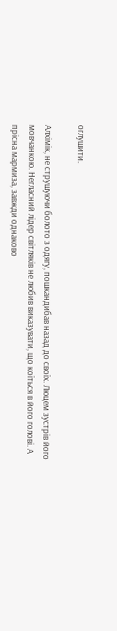оглушити.

Алхімік, не струшуючи болото з одягу, пошкандибав назад до своїх. Люцем зустрів його мовчанкою. Негласний лідер світляків не любив виказувати, що коїться в його голові. А прісна мармиза, завжди однаково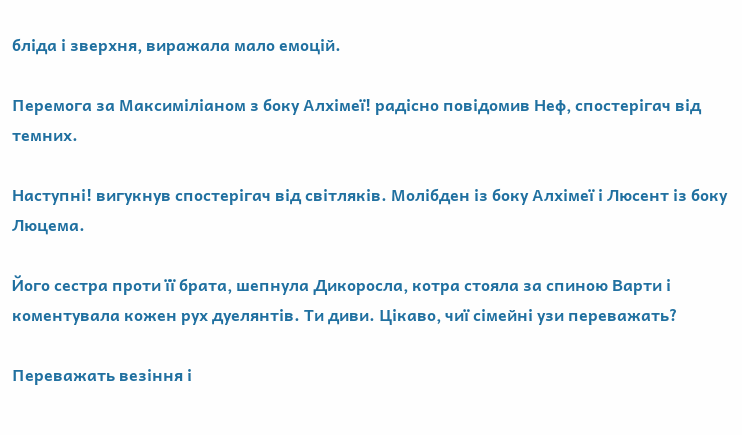бліда і зверхня, виражала мало емоцій.

Перемога за Максиміліаном з боку Алхімеї! радісно повідомив Неф, спостерігач від темних.

Наступні! вигукнув спостерігач від світляків. Молібден із боку Алхімеї і Люсент із боку Люцема.

Його сестра проти її брата, шепнула Дикоросла, котра стояла за спиною Варти і коментувала кожен рух дуелянтів. Ти диви. Цікаво, чиї сімейні узи переважать?

Переважать везіння і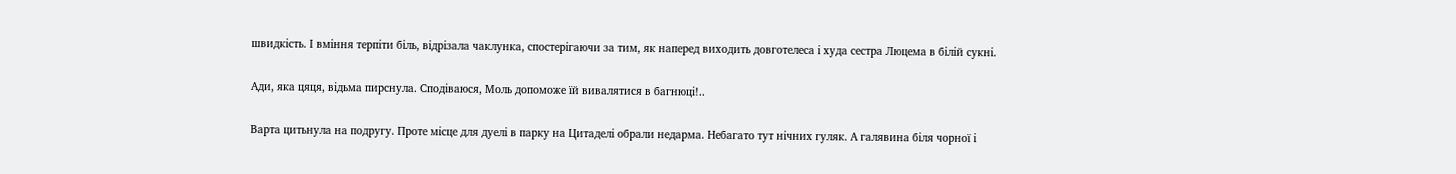швидкість. І вміння терпіти біль, відрізала чаклунка, спостерігаючи за тим, як наперед виходить довготелеса і худа сестра Люцема в білій сукні.

Ади, яка цяця, відьма пирснула. Сподіваюся, Моль допоможе їй вивалятися в багнюці!..

Варта цитьнула на подругу. Проте місце для дуелі в парку на Цитаделі обрали недарма. Небагато тут нічних гуляк. А галявина біля чорної і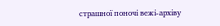страшної поночі вежі-архіву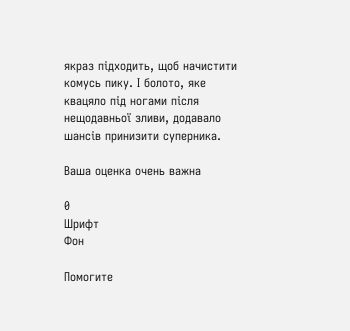якраз підходить, щоб начистити комусь пику. І болото, яке квацяло під ногами після нещодавньої зливи, додавало шансів принизити суперника.

Ваша оценка очень важна

0
Шрифт
Фон

Помогите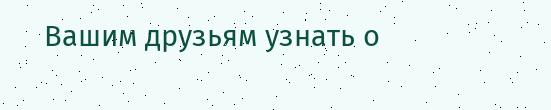Вашим друзьям узнать о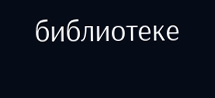библиотеке